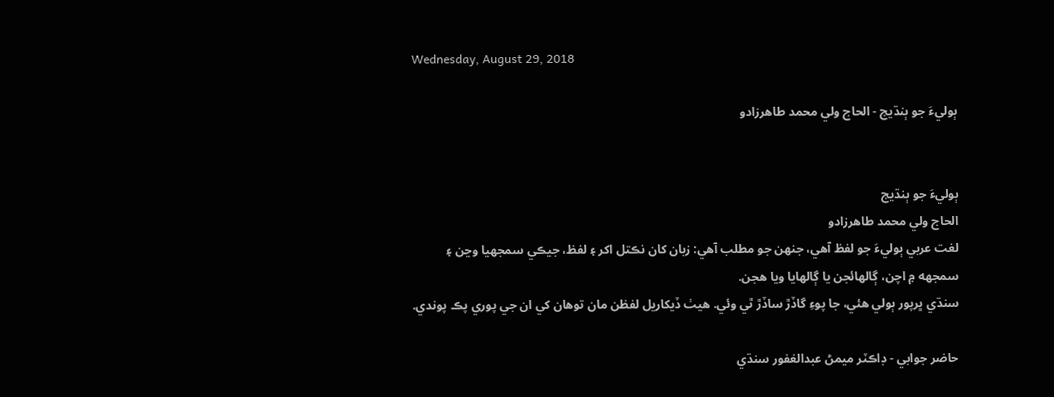Wednesday, August 29, 2018

ٻوليءَ جو ٻنڌيج - الحاج ولي محمد طاهرزادو


ٻوليءَ جو ٻنڌيج
الحاج ولي محمد طاهرزادو
لغت عربي ٻوليءَ جو لفظ آهي، جنهن جو مطلب آهي: زبان کان نڪتل اکر ۽ لفظ، جيڪي سمجهيا وڃن ۽ سمجهه ۾ اچن، ڳالهائجن يا ڳالهايا ويا هجن.
سنڌي ڀرپور ٻولي هئي، جا پوءِ گاڏڙ ساڏڙ ٿي وئي. هيٺ ڏيکاريل لفظن مان توهان کي ان جي پوري پڪ پوندي.

حاضر جوابي - ڊاڪٽر ميمڻ عبدالغفور سنڌي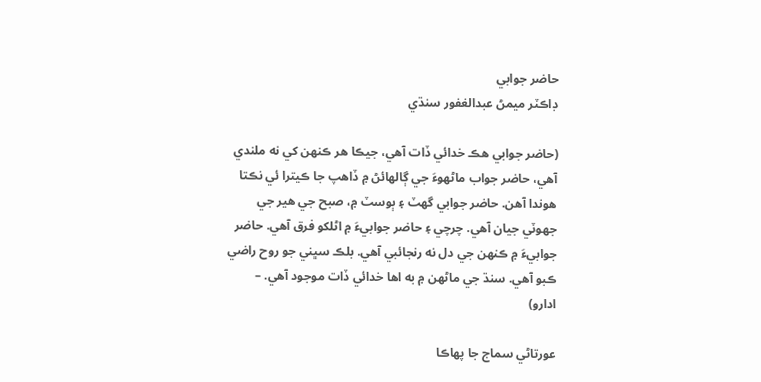حاضر جوابي
ڊاڪٽر ميمڻ عبدالغفور سنڌي

(حاضر جوابي هڪ خدائي ڏات آهي، جيڪا هر ڪنهن کي نه ملندي آهي، حاضر جواب ماڻهوءَ جي ڳالهائڻ ۾ ڏاهپ جا ڪيترا ئي نڪتا هوندا آهن. حاضر جوابي گهٽ ۽ ٻوسٽ ۾، صبح جي هير جي جهوٽي جيان آهي. چرچي ۽ حاضر جوابيءَ ۾ اڻلکو فرق آهي. حاضر جوابيءَ ۾ ڪنهن جي دل نه رنجائبي آهي. بلڪ سڀني جو روح راضي ڪبو آهي. سنڌ جي ماڻهن ۾ به اها خدائي ڏات موجود آهي. – ادارو)

عورتاڻي سماج جا پهاڪا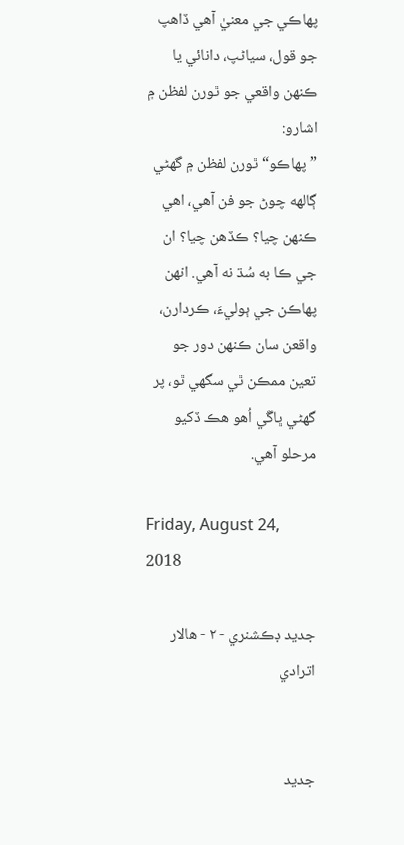پهاڪي جي معنيٰ آهي ڏاهپ جو قول، سياڻپ، دانائي يا ڪنهن واقعي جو ٿورن لفظن ۾ اشارو:
”پهاڪو“ ٿورن لفظن ۾ گهڻي ڳالهه چوڻ جو فن آهي، اهي ڪنهن چيا؟ ڪڏهن چيا؟ ان جي ڪا به سُڌ نه آهي. انهن پهاڪن جي ٻوليءَ، ڪردارن، واقعن سان ڪنهن دور جو تعين ممڪن ٿي سگهي ٿو، پر گهڻي ڀاڱي اُهو هڪ ڏکيو مرحلو آهي.

Friday, August 24, 2018

جديد ڊڪشنري - ۲ - هالار اترادي


جديد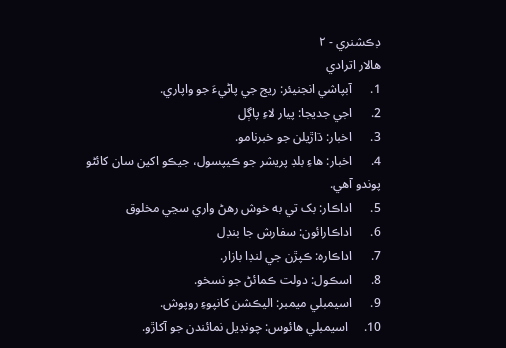ڊڪشنري - ۲
هالار اترادي
1.      آبپاشي انجنيئر: ريج جي پاڻيءَ جو واپاري.
2.      اجي جديجا: پيار لاءِ پاڳل
3.      اخبار: ڌاڙيلن جو خبرنامو.
4.      اخبار: هاءِ بلڊ پريشر جو ڪيپسول، جيڪو اکين سان کائڻو پوندو آهي.
5.      اداڪار: بک تي به خوش رهڻ واري سڃي مخلوق
6.      اداڪارائون: سفارش جا بنڊل
7.      اداڪاره: ڪپڙن جي لنڊا بازار.
8.      اسڪول: دولت ڪمائڻ جو نسخو.
9.      اسيمبلي ميمبر: اليڪشن کانپوءِ روپوش.
10.     اسيمبلي هائوس: چونڊيل نمائندن جو آکاڙو.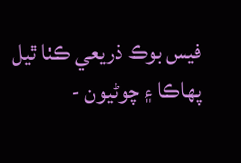فيس بوڪ ذريعي ڪٺا ٿيل پھاڪا ۽ چوڻيون -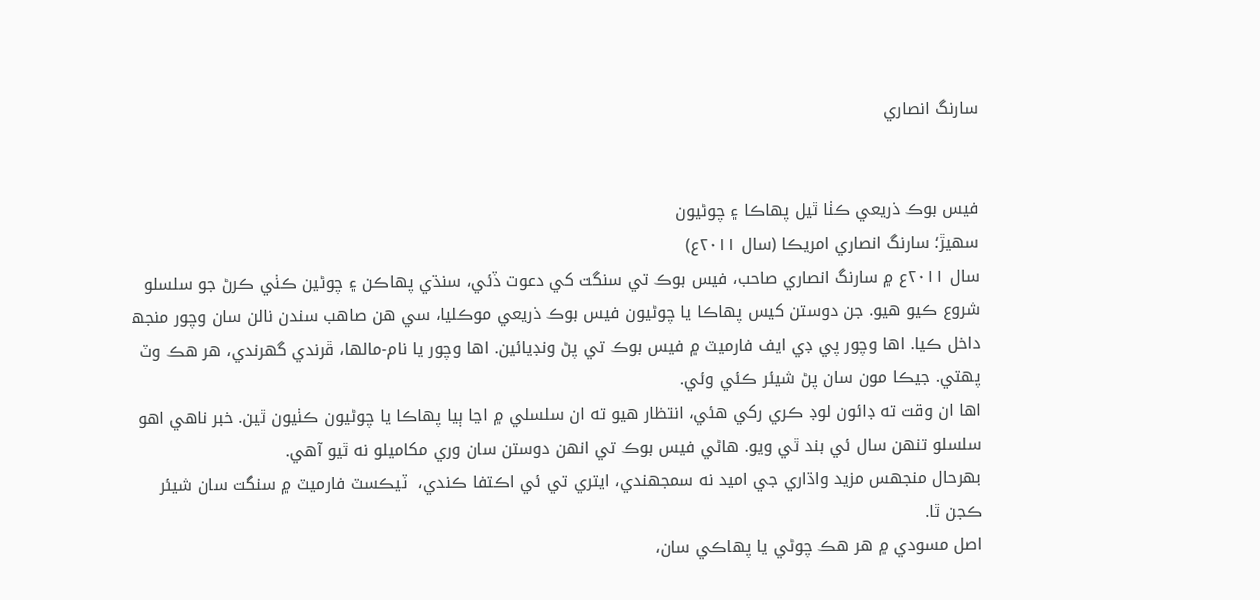سارنگ انصاري


فيس بوڪ ذريعي ڪٺا ٿيل پھاڪا ۽ چوڻيون
سھيڙ؛ سارنگ انصاري امريڪا (سال ۲۰۱۱ع)
سال ۲۰۱۱ع ۾ سارنگ انصاري صاحب، فيس بوڪ تي سنگت کي دعوت ڏئي، سنڌي پھاڪن ۽ چوڻين ڪٺي ڪرڻ جو سلسلو شروع ڪيو ھيو. جن دوستن کيس پھاڪا يا چوڻيون فيس بوڪ ذريعي موڪليا، سي ھن صاھب سندن نالن سان وچور منجھ داخل ڪيا. اھا وچور پي ڊي ايف فارميٽ ۾ فيس بوڪ تي پڻ ونڊيائين. اھا وچور يا نام-مالھا، ڦرندي گھرندي، ھر ھڪ وٽ پھتي. جيڪا مون سان پڻ شيئر ڪئي وئي.
اھا ان وقت ته ڊائون لوڊ ڪري رکي ھئي، انتظار ھيو ته ان سلسلي ۾ اڃا ٻيا پھاڪا يا چوڻيون ڪٺيون ٿين. خبر ناھي اھو سلسلو تنھن سال ئي بند ٿي ويو. ھاڻي فيس بوڪ تي انھن دوستن سان وري مکاميلو نه ٿيو آھي.
بھرحال منجھس مزيد واڌاري جي اميد نه سمجھندي، ايتري تي ئي اڪتفا ڪندي،  ٽيڪسٽ فارميٽ ۾ سنگت سان شيئر ڪجن ٿا.
اصل مسودي ۾ ھر ھڪ چوڻي يا پھاڪي سان،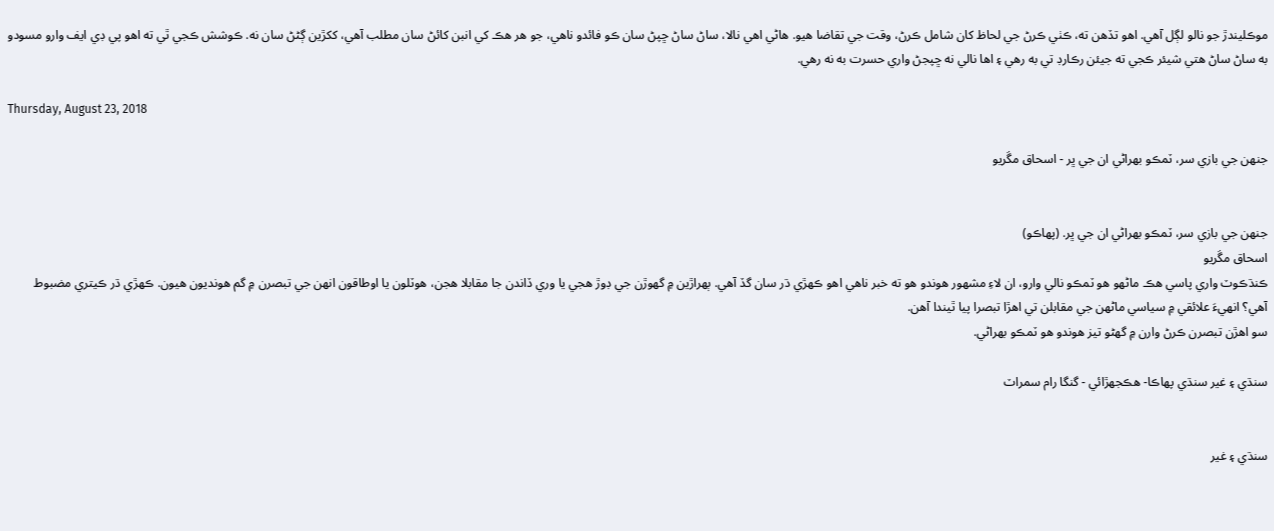موڪليندڙ جو نالو لڳل آھي. اھو تڏھن ته، ڪٺي ڪرڻ جي لحاظ کان شامل ڪرڻ، وقت جي تقاضا ھيو. ھاڻي اھي نالا، ساڻ ساڻ ڇپڻ سان ڪو فائدو ناھي، جو ھر ھڪ کي انبن کائڻ سان مطلب آھي، ککڙين ڳڻڻ سان نه. ڪوشش ڪجي ٿي ته اھو پي ڊي ايف وارو مسودو به ساڻ ساڻ ھتي شيئر ڪجي ته جيئن رڪارڊ تي به رھي ۽ اھا نالي نه ڇپجڻ واري حسرت به نه رھي.

Thursday, August 23, 2018

جنهن جي بازي سر، ٽمڪو بھراڻي ان جي ڀر - اسحاق مڱريو


جنهن جي بازي سر، ٽمڪو بھراڻي ان جي ڀر. (پھاڪو)
اسحاق مڱريو
ڪنڌڪوٽ واري پاسي هڪ ماڻهو هو ٽمڪو نالي وارو، ان لاءِ مشهور هوندو هو ته خبر ناهي اهو ڪهڙي ڌر سان گڏ آهي. ٻهراڙين ۾ گهوڙن جي ڊوڙ هجي يا وري ڏاندن جا مقابلا هجن، هوٽلون يا اوطاقون انهن جي تبصرن ۾ گم هونديون هيون. ڪهڙي ڌر ڪيتري مضبوط آهي؟ انهيءَ علائقي ۾ سياسي ماڻهن جي مقابلن تي اهڙا تبصرا پيا ٿيندا آهن.
سو اهڙن تبصرن ڪرڻ وارن ۾ گهڻو تيز هوندو هو ٽمڪو بھراڻي.

سنڌي ۽ غير سنڌي پهاڪا- هڪجهڙائي - گنگا رام سمراٽ


سنڌي ۽ غير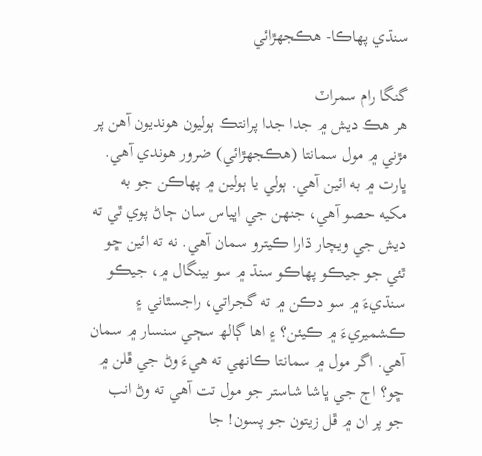سنڌي پهاڪا- هڪجهڙائي

گنگا رام سمراٽ
هر هڪ ديش ۾ جدا جدا پرانتڪ ٻوليون هونديون آهن پر مڙني ۾ مول سمانتا (هڪجهڙائي) ضرور هوندي آهي. ڀارت ۾ به ائين آھي. ٻولي يا ٻولين ۾ پهاڪن جو به مکيه حصو آهي، جنهن جي اڀياس سان ڄاڻ پوي ٿي ته ديش جي ويچار ڌارا ڪيترو سمان آهي. نه ته ائين ڇو ٿئي جو جيڪو پهاڪو سنڌ ۾ سو بينگال ۾، جيڪو سنڌيءَ ۾ سو دڪن ۾ ته گجراتي، راجسٿاني ۽ ڪشميريءَ ۾ ڪيئن؟ ۽ اها ڳالھ سڄي سنسار ۾ سمان آهي. اگر مول ۾ سمانتا ڪانهي ته هيءَ وڻ جي ڦلن ۾ ڇو؟ اڄ جي ڀاشا شاستر جو مول تت آهي ته وڻ انب جو پر ان ۾ ڦل زيتون جو پسون! جا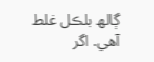ڳالھ بلڪل غلط آهي. اگر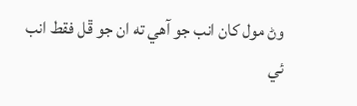وڻ مول کان انب جو آهي ته ان جو ڦل فقط انب ئي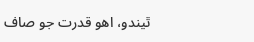ٿيندو، اهو قدرت جو صاف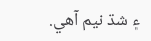۽ شڌ نيم آهي.